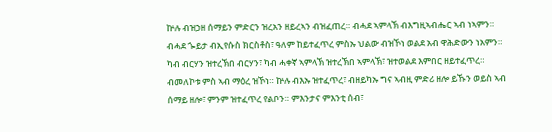ኵሉ ብዝኃዘ ሰማይን ምድርን ዝረአን ዘይረኣን ብዝፈጠረ። ብሓደ ኣምላኽ ብእግዚኣብሔር ኣብ ነኣምን።
ብሓደ ጐይታ ብኢየሱስ ክርስቶስ፣ ዓለም ከይተፈጥረ ምስኡ ህልው ብዝኾነ ወልደ አብ ዋሕድውን ነአምን። ካብ ብርሃን ዝተረኽበ ብርሃን፣ ካብ ሓቀኛ ኣምላኽ ዝተረኽበ ኣምላኽ፣ ዝተወልደ እምበር ዘይተፈጥረ። ብመለኮቱ ምስ ኣብ ማዕረ ዝኾነ። ኵሉ ብእኡ ዝተፈጥረ፣ ብዘይካኡ ግና ኣብዚ ምድሪ ዘሎ ይኹን ወይስ ኣብ ሰማይ ዘሎ፣ ምንም ዝተፈጥረ የልቦን። ምእንታና ምእንቲ ሰብ፣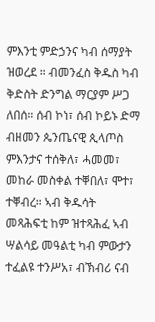ምእንቲ ምድኃንና ካብ ሰማያት ዝወረደ ። ብመንፈስ ቅዱስ ካብ ቅድስት ድንግል ማርያም ሥጋ ለበሰ። ሰብ ኮነ፣ ሰብ ኮይኑ ድማ ብዘመን ጴንጤናዊ ጲላጦስ ምእንታና ተሰቅለ፣ ሓመመ፣ መከራ መስቀል ተቐበለ፣ ሞተ፣ ተቐብረ። ኣብ ቅዱሳት መጻሕፍቲ ከም ዝተጻሕፈ ኣብ ሣልሳይ መዓልቲ ካብ ምውታን ተፈልዩ ተንሥአ፣ ብኽብሪ ናብ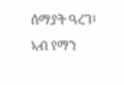ሰማያት ዓረገ፣ ኣብ የማን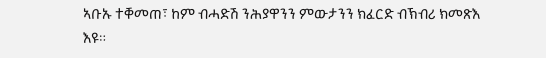ኣቡኡ ተቐመጠ፣ ከም ብሓድሽ ንሕያዋንን ምውታንን ክፈርድ ብኽብሪ ክመጽእ እዩ።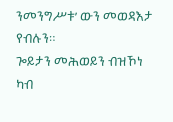ንመንግሥቱ’ ውን መወዳእታ የብሉን።
ጐይታን መሕወይን ብዝኾነ ካብ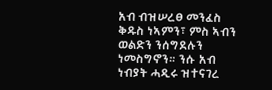አብ ብዝሠረፀ መንፈስ ቅዱስ ነኣምን፣ ምስ ኣብን ወልድን ንሰግደሉን ነመስግኖን። ንሱ አብ ነብያት ሓዲሩ ዝተናገረ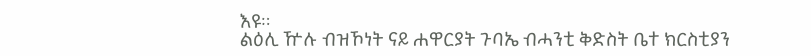እዩ።
ልዕሊ ዅሉ ብዝኾነት ናይ ሐዋርያት ጉባኤ ብሓንቲ ቅድስት ቤተ ክርስቲያን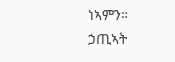ነኣምን።
ኃጢኣት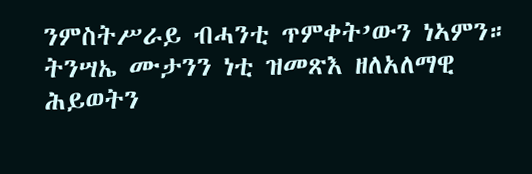ንምስትሥራይ ብሓንቲ ጥምቀት’ውን ነኣምን።
ትንሣኤ ሙታንን ነቲ ዝመጽእ ዘለአለማዊ ሕይወትን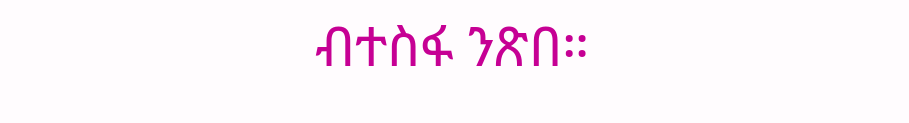ብተስፋ ንጽበ።